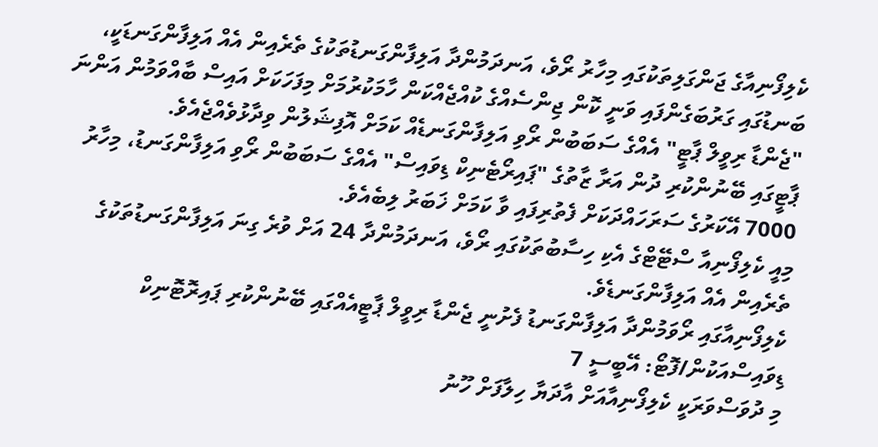ކެލިފޯނިއާގެ ޖަންގަލިތަކުގައި މިހާރު ރޯވެ، އަނދަމުންދާ އަލިފާންގަނޑުތަކުގެ ތެރެއިން އެއް އަލިފާންގަނޑަކީ، ބަނޑުގައި ގަރުބަގެންފައި ވަނީ ކޮން ޖިންސެއްގެ ކުއްޖެއްކަން ހާމަކުރުމަށް މިފަހަކަށް އައިސް ބާއްވަމުން އަންނަ "ޖެންޑާ ރިވީލް ޕާޓީ" އެއްގެ ސަބަބުން ރޯވި އަލިފާންގަނޑެއް ކަމަށް އޮފިޝަލުން ވިދާޅުވެއްޖެއެވެ.
ޕާޓީގައި ބޭނުންކުރި ދުން އަރާ ޒާތުގެ "ޕައިރޯޓެނިކް ޑިވައިސް" އެއްގެ ސަބަބުން ރޯވި އަލިފާންގަނޑު، މިހާރު 7000 އޭކަރުގެ ސަރަހައްދަކަށް ފެތުރިފައި ވާ ކަމަށް ޚަބަރު ލިބެއެވެ.
މިއީ ކެލިފޯނިއާ ސްޓޭޓްގެ އެކި ހިސާބުތަކުގައި ރޯވެ، އަނދަމުންދާ 24 އަށް ވުރެ ގިނަ އަލިފާންގަނޑުތަކުގެ ތެރެއިން އެއް އަލިފާންގަނޑެވެ.
ކެލިފޯނިއާގައި ރޯވަމުންދާ އަލިފާންގަނޑު ފެށުނީ ޖެންޑާ ރިވީލް ޕާޓީއެއްގައި ބޭނުންކުރި ޕައިރޮޓޮނިކް ޑިވައިސްއަކުން/ފޮޓޯ: އޭބީސީ 7
މި ދުވަސްވަރަކީ ކެލިފޯނިއާއަށް އާދަޔާ ހިލާފަށް ހޫނު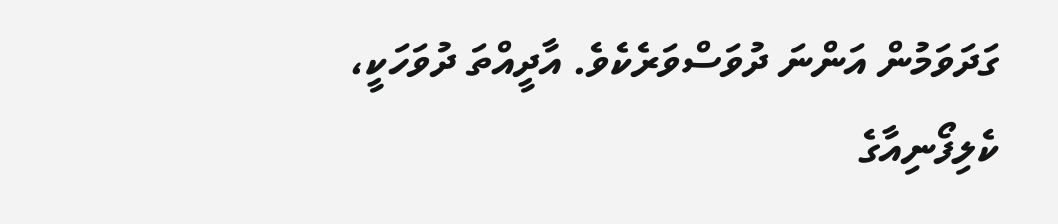ގަދަވަމުން އަންނަ ދުވަސްވަރެކެވެ. އާދީއްތަ ދުވަހަކީ، ކެލިފޯނިއާގެ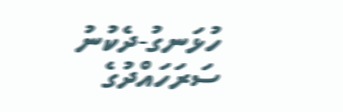ހުޅަނގު-ދެކުނު ސަރަހައްދުގެ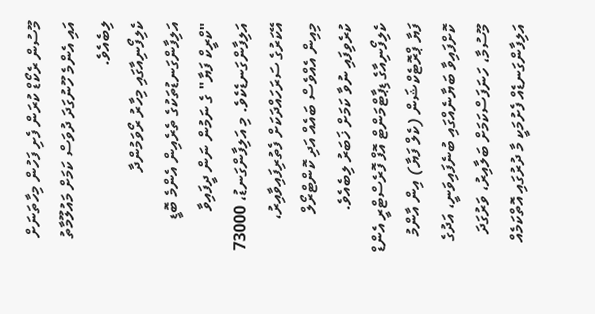މޫސުން ރެކޯޑް ކުރަން ފެށި ފަހުން މިހާތަނަށް އައި އެންމެ ހޫނުގަދަ ދުވަސް ކަމަށް މައުލޫމާތު ލިބެއެވެ.
ކެލިފޯނިއާގައި މިހާރު ރޯވަމުންދާ އަލިފާންގަނޑުތަކުގެ ތެރެއިން އެންމެ ބޮޑީ "ކްރީކް ފަޔާ" ގެ ނަމުން ނަން ދީފައިވާ އަލިފާންގަނޑެކެވެ. މި އަލިފާންގަނޑު، 73000 އޭކަރުގެ ސަރަހައްދަކަށް ފެތުރިފައިވާއިރު، މިއިން އެއްވެސް ބައެއް އަދި ކޮންޓްރޯލް ކުރެވިފައި ނުވާ ކަމަށް ޚަބަރު ލިބެއެވެ.
ކެލިފޯނިއާގެ ޑިޕާޓްމަންޓް އޮފް ފޮރެސްޓްރީ އެންޑް ފަޔާ ޕްރޮޓެކްޝަން (ކެލް ފަޔާ) އިން އާންމު ކޮށްފައިވާ ބަޔާނެއްގައި ބުނެފައިވަނީ، އަދުގެ މޫސުމާ، ހަނަފަސްކަމަށް ބަލާއިރު، ވަރުގަދަ އަލިފާންގަނޑެއް ފެށުމަކީ މާ ދުރުގައި އޮތްކަމެއް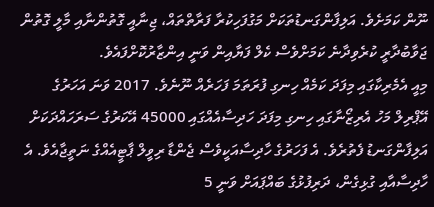ނޫން ކަމަށެވެ. އަލިފާންގަނޑުތަކަށް މަގުފަހިކުރާ ފަރާތްތައް، ޖިނާއީ ގޮތުންނާއި މާލީ ގޮތުން ޖަވާބުދާރީ ކުރެވިދާނެ ކަމަށްވެސް ކެލް ފަޔާއިން ވަނީ އިންޒާރުކޮށްފައެވެ.
މިއީ އެމެރިކާގައި މިފަދަ ކަމެއް ހިނގި ފުރަތަމަ ފަހަރެއް ނޫނެވެ. 2017 ވަނަ އަހަރުގެ އޭޕްރިލް މަހު އެރިޒޯނާގައި ހިނގި މިފަދަ ހަދިސާއެއްގައި 45000 އޭކަރުގެ ސަރަހައްދަކަށް އަލިފާންގަނޑު ފެތުރެވެ. އެ ފަހަރުގެ ހާދިސާއަކީވެސް ޖެންޑާ ރިވީލް ޕާޓީއެއްގެ ނަތީޖާއެވެ. އެ ހާދިސާއާއި ގުޅިގެން، ދަރިފުޅުގެ ބައްޕައަށް ވަނީ 5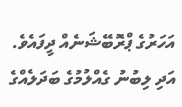އަހަރުގެ ޕްރޮބޭޝަނެއް ދީފައެވެ. އަދި ލިބުނު ގެއްލުމުގެ ބަދަލެއްގެ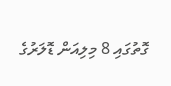ގޮތުގައި 8 މިލިއަން ޑޮލަރުގެ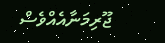ޖޫރިމަނާއެއްވެސް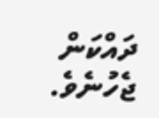ދައްކަން ޖެހުނެވެ.